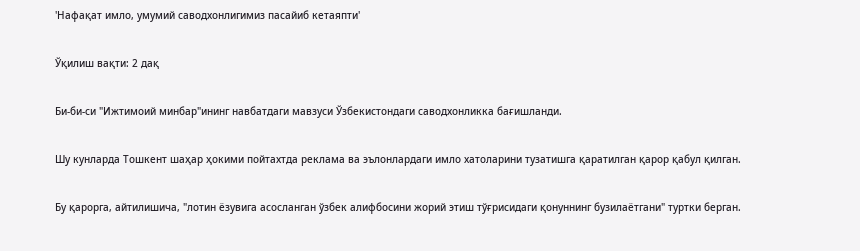'Нафақат имло, умумий саводхонлигимиз пасайиб кетаяпти'

Ўқилиш вақти: 2 дақ

Би-би-си "Ижтимоий минбар"ининг навбатдаги мавзуси Ўзбекистондаги саводхонликка бағишланди.

Шу кунларда Тошкент шаҳар ҳокими пойтахтда реклама ва эълонлардаги имло хатоларини тузатишга қаратилган қарор қабул қилган.

Бу қарорга, айтилишича, "лотин ёзувига асосланган ўзбек алифбосини жорий этиш тўғрисидаги қонуннинг бузилаётгани" туртки берган.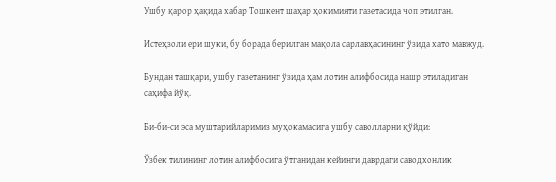Ушбу қарор ҳақида хабар Тошкент шаҳар ҳокимияти газетасида чоп этилган.

Истеҳзоли ери шуки, бу борада берилган мақола сарлавҳасининг ўзида хато мавжуд.

Бундан ташқари, ушбу газетанинг ўзида ҳам лотин алифбосида нашр этиладиган саҳифа йўқ.

Би-би-си эса муштарийларимиз муҳокамасига ушбу саволларни қўйди:

Ўзбек тилининг лотин алифбосига ўтганидан кейинги даврдаги саводхонлик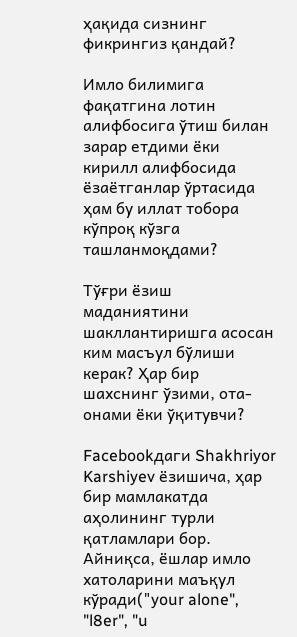ҳақида сизнинг фикрингиз қандай?

Имло билимига фақатгина лотин алифбосига ўтиш билан зарар етдими ёки кирилл алифбосида ёзаётганлар ўртасида ҳам бу иллат тобора кўпроқ кўзга ташланмоқдами?

Тўғри ёзиш маданиятини шакллантиришга асосан ким масъул бўлиши керак? Ҳар бир шахснинг ўзими, ота-онами ёки ўқитувчи?

Facebookдаги Shakhriyor Karshiyev ёзишича, ҳар бир мамлакатда аҳолининг турли қатламлари бор. Айниқса, ёшлар имло хатоларини маъқул кўради("your alone", "l8er", "u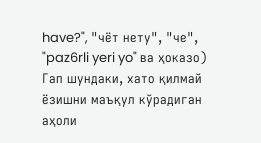have?", "чëт нету", "че", "paz6rli yeri yo" ва ҳоказо) Гап шундаки, хато қилмай ёзишни маъқул кўрадиган аҳоли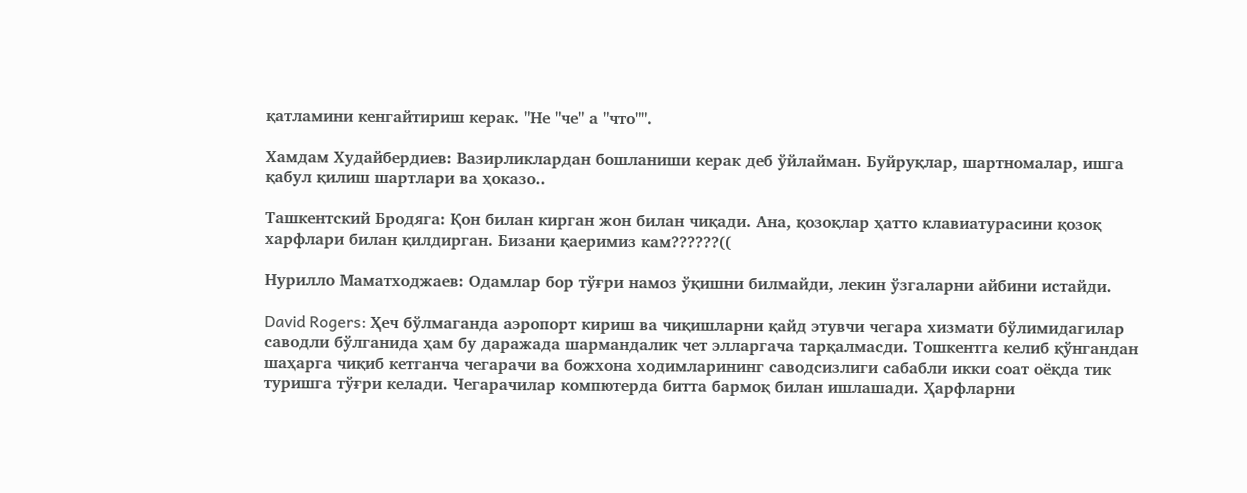қатламини кенгайтириш керак. "Не "че" а "что"".

Хамдам Худайбердиев: Вазирликлардан бошланиши керак деб ўйлайман. Буйруқлар, шартномалар, ишга қабул қилиш шартлари ва ҳоказо..

Ташкентский Бродяга: Қон билан кирган жон билан чиқади. Ана, қозоқлар ҳатто клавиатурасини қозоқ харфлари билан қилдирган. Бизани қаеримиз кам??????((

Нурилло Маматходжаев: Одамлар бор тўғри намоз ўқишни билмайди, лекин ўзгаларни айбини истайди.

David Rogers: Ҳеч бўлмаганда аэропорт кириш ва чиқишларни қайд этувчи чегара хизмати бўлимидагилар саводли бўлганида ҳам бу даражада шармандалик чет элларгача тарқалмасди. Тошкентга келиб қўнгандан шаҳарга чиқиб кетганча чегарачи ва божхона ходимларининг саводсизлиги сабабли икки соат оёқда тик туришга тўғри келади. Чегарачилар компютерда битта бармоқ билан ишлашади. Ҳарфларни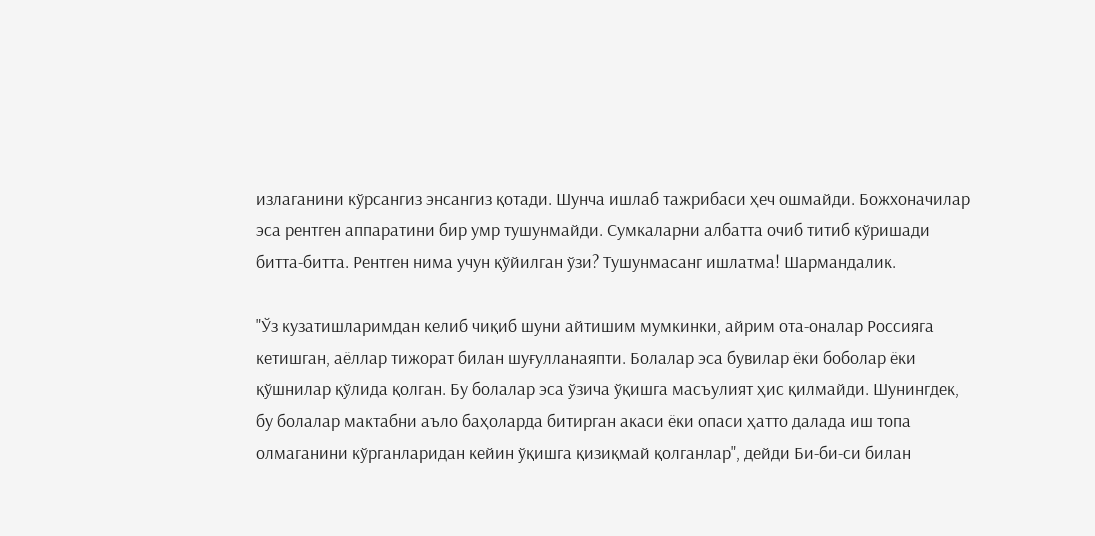излаганини кўрсангиз энсангиз қотади. Шунча ишлаб тажрибаси ҳеч ошмайди. Божхоначилар эса рентген аппаратини бир умр тушунмайди. Сумкаларни албатта очиб титиб кўришади битта-битта. Рентген нима учун қўйилган ўзи? Тушунмасанг ишлатма! Шармандалик.

"Ўз кузатишларимдан келиб чиқиб шуни айтишим мумкинки, айрим ота-оналар Россияга кетишган, аёллар тижорат билан шуғулланаяпти. Болалар эса бувилар ёки боболар ёки қўшнилар қўлида қолган. Бу болалар эса ўзича ўқишга масъулият ҳис қилмайди. Шунингдек, бу болалар мактабни аъло баҳоларда битирган акаси ёки опаси ҳатто далада иш топа олмаганини кўрганларидан кейин ўқишга қизиқмай қолганлар", дейди Би-би-си билан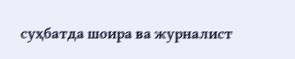суҳбатда шоира ва журналист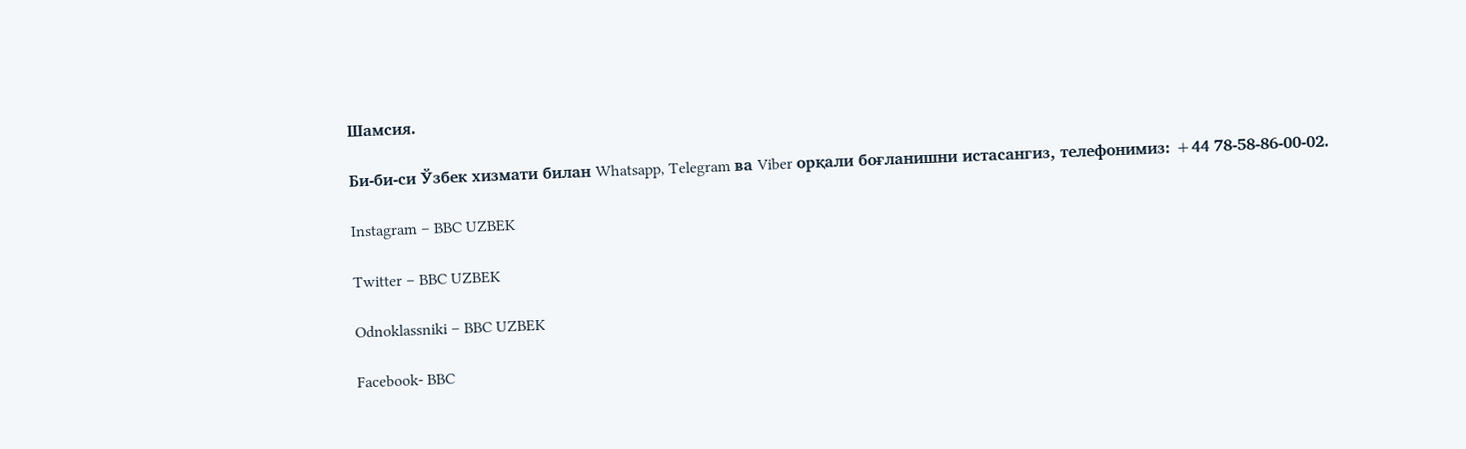Шамсия.

Би-би-си Ўзбек хизмати билан Whatsapp, Telegram ва Viber орқали боғланишни истасангиз, телефонимиз: +44 78-58-86-00-02.

Instagram – BBC UZBEK

Twitter – BBC UZBEK

Odnoklassniki – BBC UZBEK

Facebook- BBC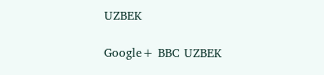UZBEK

Google+ BBC UZBEK